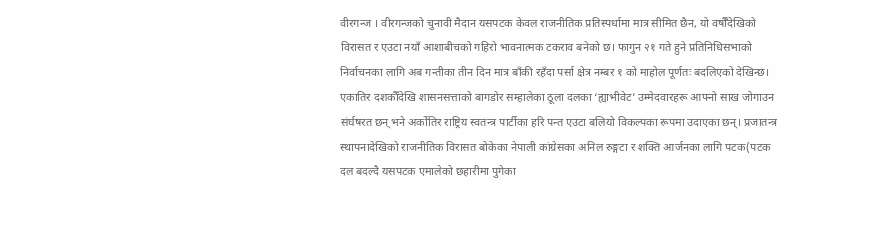वीरगन्ज । वीरगन्जको चुनावी मैदान यसपटक केवल राजनीतिक प्रतिस्पर्धामा मात्र सीमित छैन, यो वर्षौँदेखिको विरासत र एउटा नयाँ आशाबीचको गहिरो भावनात्मक टकराव बनेको छ। फागुन २१ गते हुने प्रतिनिधिसभाको निर्वाचनका लागि अब गन्तीका तीन दिन मात्र बाँकी रहँदा पर्सा क्षेत्र नम्बर १ को माहोल पूर्णतः बदलिएको देखिन्छ।
एकातिर दशकौँदेखि शासनसत्ताको बागडोर सम्हालेका ठूला दलका ‘ह्याभीवेट’ उम्मेदवारहरू आफ्नो साख जोगाउन संर्घषरत छन् भने अर्कोतिर राष्ट्रिय स्वतन्त्र पार्टीका हरि पन्त एउटा बलियो विकल्पका रूपमा उदाएका छन्। प्रजातन्त्र स्थापनादेखिको राजनीतिक विरासत बोकेका नेपाली कांग्रेसका अनिल रुङ्गटा र शक्ति आर्जनका लागि पटक(पटक दल बदल्दै यसपटक एमालेको छहारीमा पुगेका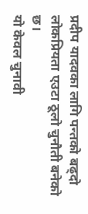प्रदीप यादवका लागि पन्तको बढ्दो लोकप्रियता एउटा ठूलो चुनौती बनेको छ।
यो केवल चुनावी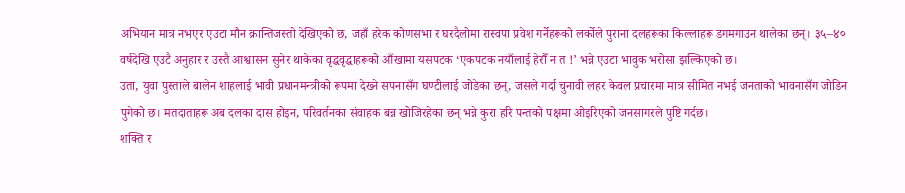अभियान मात्र नभएर एउटा मौन क्रान्तिजस्तो देखिएको छ, जहाँ हरेक कोणसभा र घरदैलोमा रास्वपा प्रवेश गर्नेहरूको लर्कोले पुराना दलहरूका किल्लाहरू डगमगाउन थालेका छन्। ३५–४० वर्षदेखि एउटै अनुहार र उस्तै आश्वासन सुनेर थाकेका वृद्धवृद्धाहरूको आँखामा यसपटक ‘एकपटक नयाँलाई हेरौँ न त !’ भन्ने एउटा भावुक भरोसा झल्किएको छ।
उता, युवा पुस्ताले बालेन शाहलाई भावी प्रधानमन्त्रीको रूपमा देख्ने सपनासँग घण्टीलाई जोडेका छन्, जसले गर्दा चुनावी लहर केवल प्रचारमा मात्र सीमित नभई जनताको भावनासँग जोडिन पुगेको छ। मतदाताहरू अब दलका दास होइन, परिवर्तनका संवाहक बन्न खोजिरहेका छन् भन्ने कुरा हरि पन्तको पक्षमा ओइरिएको जनसागरले पुष्टि गर्दछ।
शक्ति र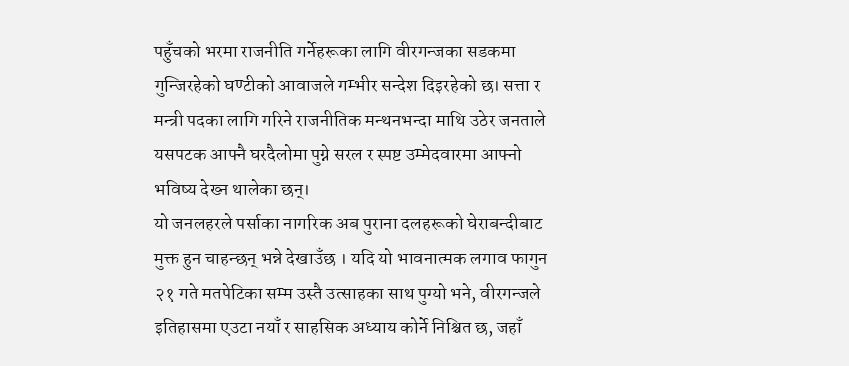पहुँचको भरमा राजनीति गर्नेहरूका लागि वीरगन्जका सडकमा गुन्जिरहेको घण्टीको आवाजले गम्भीर सन्देश दिइरहेको छ। सत्ता र मन्त्री पदका लागि गरिने राजनीतिक मन्थनभन्दा माथि उठेर जनताले यसपटक आफ्नै घरदैलोमा पुग्ने सरल र स्पष्ट उम्मेदवारमा आफ्नो भविष्य देख्न थालेका छन्।
यो जनलहरले पर्साका नागरिक अब पुराना दलहरूको घेराबन्दीबाट मुक्त हुन चाहन्छन् भन्ने देखाउँछ । यदि यो भावनात्मक लगाव फागुन २१ गते मतपेटिका सम्म उस्तै उत्साहका साथ पुग्यो भने, वीरगन्जले इतिहासमा एउटा नयाँ र साहसिक अध्याय कोर्ने निश्चित छ, जहाँ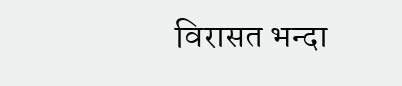विरासत भन्दा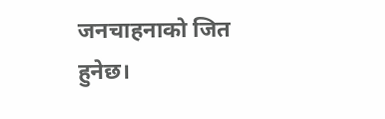जनचाहनाको जित हुनेछ।